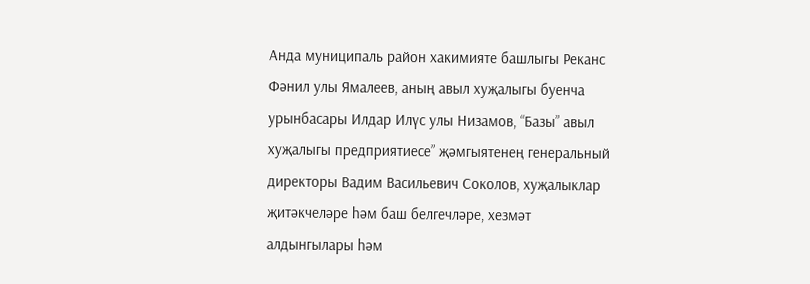Анда муниципаль район хакимияте башлыгы Реканс Фәнил улы Ямалеев, аның авыл хуҗалыгы буенча урынбасары Илдар Илүс улы Низамов, “Базы” авыл хуҗалыгы предприятиесе” җәмгыятенең генеральный директоры Вадим Васильевич Соколов, хуҗалыклар җитәкчеләре һәм баш белгечләре, хезмәт алдынгылары һәм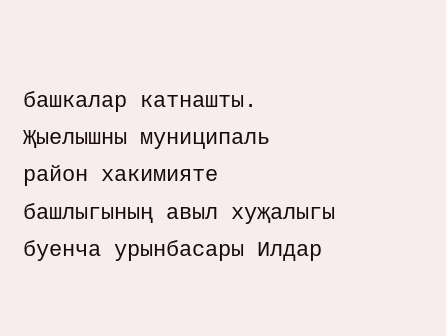башкалар катнашты. Җыелышны муниципаль район хакимияте башлыгының авыл хуҗалыгы буенча урынбасары Илдар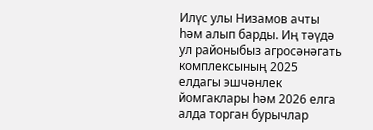Илүс улы Низамов ачты һәм алып барды. Иң тәүдә ул районыбыз агросәнәгать комплексының 2025 елдагы эшчәнлек йомгаклары һәм 2026 елга алда торган бурычлар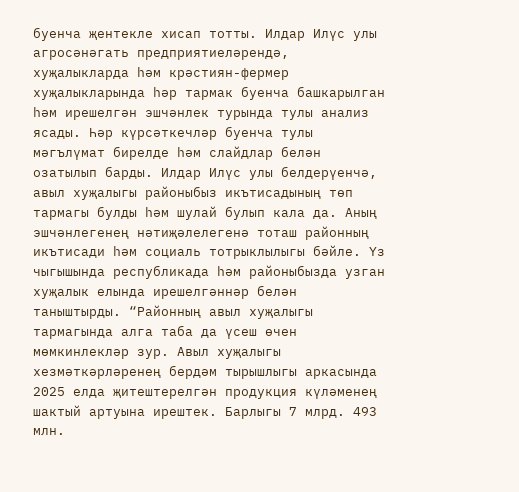буенча җентекле хисап тотты. Илдар Илүс улы агросәнәгать предприятиеләрендә, хуҗалыкларда һәм крәстиян-фермер хуҗалыкларында һәр тармак буенча башкарылган һәм ирешелгән эшчәнлек турында тулы анализ ясады. Һәр күрсәткечләр буенча тулы мәгълүмат бирелде һәм слайдлар белән озатылып барды. Илдар Илүс улы белдерүенчә, авыл хуҗалыгы районыбыз икътисадының төп тармагы булды һәм шулай булып кала да. Аның эшчәнлегенең нәтиҗәлелегенә тоташ районның икътисади һәм социаль тотрыклылыгы бәйле. Үз чыгышында республикада һәм районыбызда узган хуҗалык елында ирешелгәннәр белән таныштырды. “Районның авыл хуҗалыгы тармагында алга таба да үсеш өчен мөмкинлекләр зур. Авыл хуҗалыгы хезмәткәрләренең бердәм тырышлыгы аркасында 2025 елда җитештерелгән продукция күләменең шактый артуына ирештек. Барлыгы 7 млрд. 493 млн.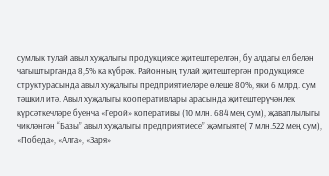сумлык тулай авыл хуҗалыгы продукциясе җитештерелгән, бу алдагы ел белән чагыштырганда 8,5% ка күбрәк. Районның тулай җитештергән продукциясе структурасында авыл хуҗалыгы предприятиеләре өлеше 80%, яки 6 млрд. сум тәшкил итә. Авыл хуҗалыгы кооперативлары арасында җитештерүчәнлек күрсәткечләре буенча «Герой» коперативы (10 млн. 684 мең сум), җаваплылыгы чикләнгән “Базы” авыл хуҗалыгы предприятиесе” җәмгыяте( 7 млн.522 мең сум), «Победа», «Алга», «Заря»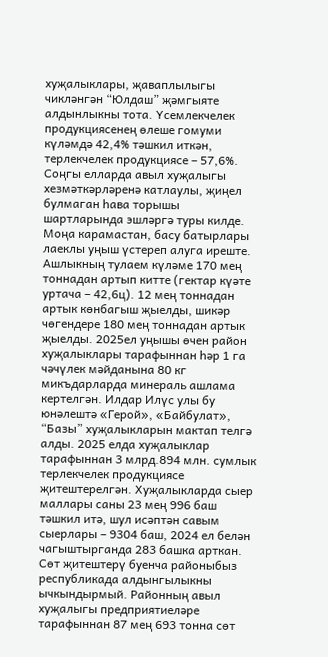хуҗалыклары, җаваплылыгы чикләнгән “Юлдаш” җәмгыяте алдынлыкны тота. Үсемлекчелек продукциясенең өлеше гомуми күләмдә 42,4% тәшкил иткән, терлекчелек продукциясе – 57,6%. Соңгы елларда авыл хуҗалыгы хезмәткәрләренә катлаулы, җиңел булмаган һава торышы шартларында эшләргә туры килде. Моңа карамастан, басу батырлары лаеклы уңыш үстереп алуга иреште. Ашлыкның тулаем күләме 170 мең тоннадан артып китте (гектар күәте уртача – 42,6ц). 12 мең тоннадан артык көнбагыш җыелды, шикәр чөгендере 180 мең тоннадан артык җыелды. 2025ел уңышы өчен район хуҗалыклары тарафыннан һәр 1 га чәчүлек мәйданына 80 кг микъдарларда минераль ашлама кертелгән. Илдар Илүс улы бу юнәлештә «Герой», «Байбулат», “Базы” хуҗалыкларын мактап телгә алды. 2025 елда хуҗалыклар тарафыннан 3 млрд.894 млн. сумлык терлекчелек продукциясе җитештерелгән. Хуҗалыкларда сыер маллары саны 23 мең 996 баш тәшкил итә, шул исәптән савым сыерлары – 9304 баш, 2024 ел белән чагыштырганда 283 башка арткан. Сөт җитештерү буенча районыбыз республикада алдынгылыкны ычкындырмый. Районның авыл хуҗалыгы предприятиеләре тарафыннан 87 мең 693 тонна сөт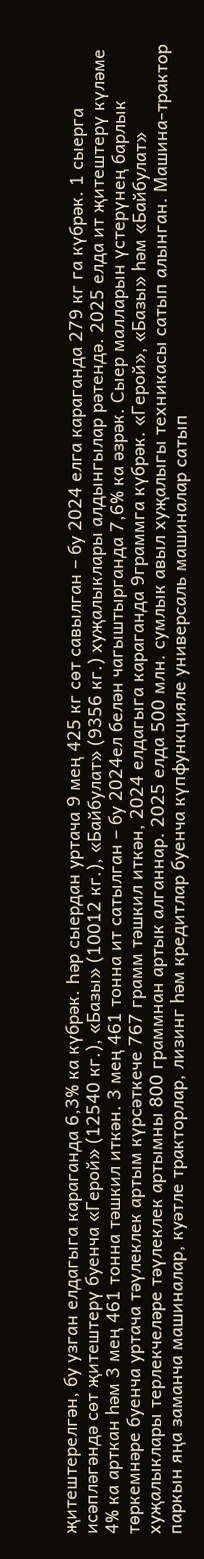җитештерелгән, бу узган елдагыга караганда 6,3% ка күбрәк. Һәр сыердан уртача 9 мең 425 кг сөт савылган – бу 2024 елга караганда 279 кг га күбрәк. 1 сыерга исәпләгәндә сөт җитештерү буенча «Герой» (12540 кг.), «Базы» (10012 кг.), «Байбулат» (9356 кг.) хуҗалыклары алдынгылар рәтендә. 2025 елда ит җитештерү күләме 4% ка арткан һәм 3 мең 461 тонна тәшкил иткән. 3 мең 461 тонна ит сатылган – бу 2024ел белән чагыштырганда 7,6% ка әзрәк. Сыер малларын үстерүнең барлык төркемнәре буенча уртача тәүлеклек артым күрсәткече 767 грамм тәшкил иткән, 2024 елдагыга караганда 9граммга күбрәк. «Герой», «Базы» һәм «Байбулат» хуҗалыклары терлекчеләре тәүлеклек артымны 800 граммнан артык алганнар. 2025 елда 500 млн. сумлык авыл хуҗалыгы техникасы сатып алынган. Машина-трактор паркын яңа заманча машиналар, куәтле тракторлар, лизинг һәм кредитлар буенча күпфункцияле универсаль машиналар сатып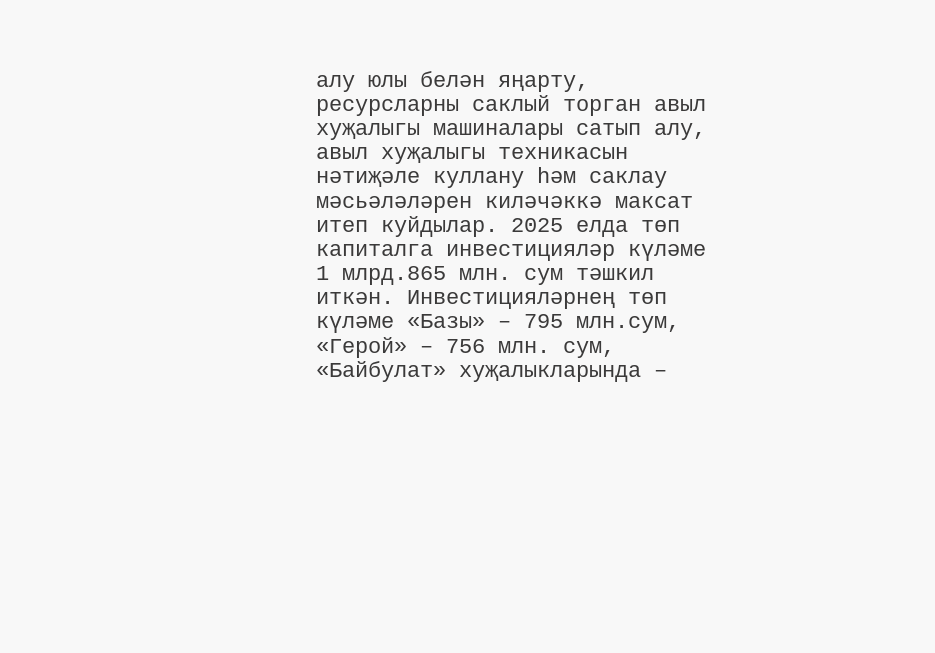алу юлы белән яңарту, ресурсларны саклый торган авыл хуҗалыгы машиналары сатып алу, авыл хуҗалыгы техникасын нәтиҗәле куллану һәм саклау мәсьәләләрен киләчәккә максат итеп куйдылар. 2025 елда төп капиталга инвестицияләр күләме 1 млрд.865 млн. сум тәшкил иткән. Инвестицияләрнең төп күләме «Базы» – 795 млн.сум, «Герой» – 756 млн. сум, «Байбулат» хуҗалыкларында –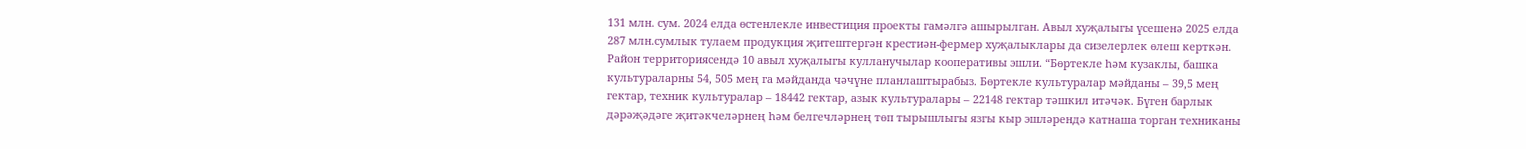131 млн. сум. 2024 елда өстенлекле инвестиция проекты гамәлгә ашырылган. Авыл хуҗалыгы үсешенә 2025 елда 287 млн.сумлык тулаем продукция җитештергән крестиән-фермер хуҗалыклары да сизелерлек өлеш керткән. Район территориясендә 10 авыл хуҗалыгы кулланучылар кооперативы эшли. “Бөртекле һәм кузаклы, башка культураларны 54, 505 мең га мәйданда чәчүне планлаштырабыз. Бөртекле культуралар мәйданы – 39,5 мең гектар, техник культуралар – 18442 гектар, азык культуралары – 22148 гектар тәшкил итәчәк. Бүген барлык дәрәҗәдәге җитәкчеләрнең һәм белгечләрнең төп тырышлыгы язгы кыр эшләрендә катнаша торган техниканы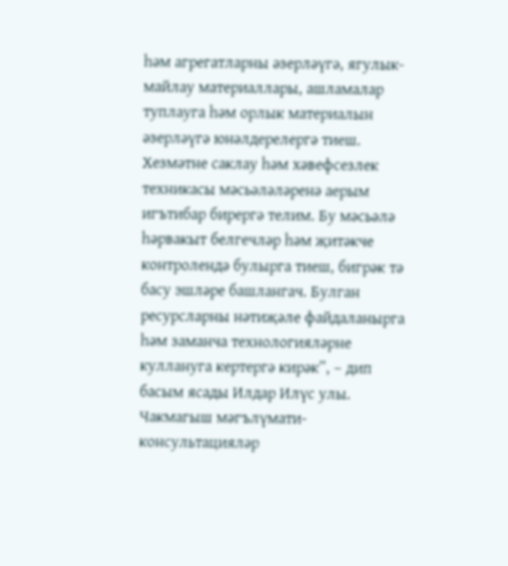һәм агрегатларны әзерләүгә, ягулык-майлау материаллары, ашламалар туплауга һәм орлык материалын әзерләүгә юнәлдерелергә тиеш. Хезмәтне саклау һәм хәвефсезлек техникасы мәсьәләләренә аерым игътибар бирергә телим. Бу мәсьәлә һәрвакыт белгечләр һәм җитәкче контролендә булырга тиеш, бигрәк тә басу эшләре башлангач. Булган ресурсларны нәтиҗәле файдаланырга һәм заманча технологияләрне куллануга кертергә кирәк”, – дип басым ясады Илдар Илүс улы. Чакмагыш мәгълүмати-консультацияләр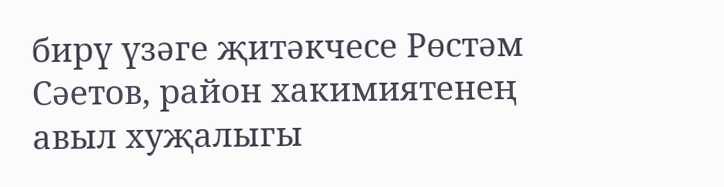бирү үзәге җитәкчесе Рөстәм Сәетов, район хакимиятенең авыл хуҗалыгы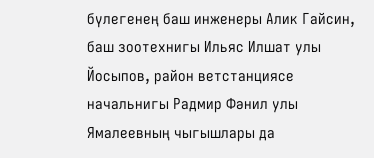бүлегенең баш инженеры Алик Гайсин, баш зоотехнигы Ильяс Илшат улы Йосыпов, район ветстанциясе начальнигы Радмир Фәнил улы Ямалеевның чыгышлары да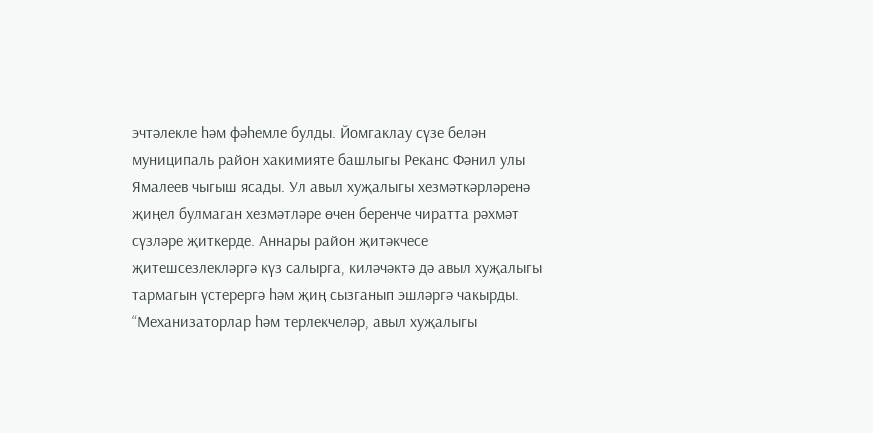эчтәлекле һәм фәһемле булды. Йомгаклау сүзе белән муниципаль район хакимияте башлыгы Реканс Фәнил улы Ямалеев чыгыш ясады. Ул авыл хуҗалыгы хезмәткәрләренә җиңел булмаган хезмәтләре өчен беренче чиратта рәхмәт сүзләре җиткерде. Аннары район җитәкчесе җитешсезлекләргә күз салырга, киләчәктә дә авыл хуҗалыгы тармагын үстерергә һәм җиң сызганып эшләргә чакырды. “Механизаторлар һәм терлекчеләр, авыл хуҗалыгы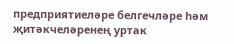предприятиеләре белгечләре һәм җитәкчеләренең уртак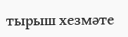тырыш хезмәте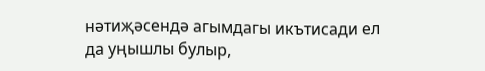нәтиҗәсендә агымдагы икътисади ел да уңышлы булыр,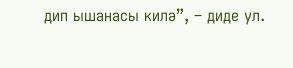дип ышанасы килә”, – диде ул.